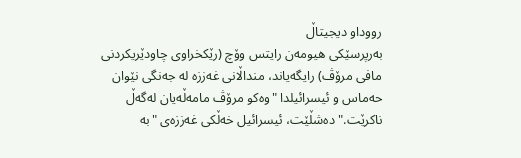رووداو دیجیتاڵ
بەرپرسێکی هیومەن رایتس وۆچ (رێکخراوی چاودێریکردنی مافی مرۆڤ) رایگەیاند، منداڵانی غەززە لە جەنگی نێوان حەماس و ئیسرائیلدا "وەکو مرۆڤ مامەڵەیان لەگەڵ ناکرێت." دەشڵێت، ئیسرائیل خەڵکی غەززەی "بە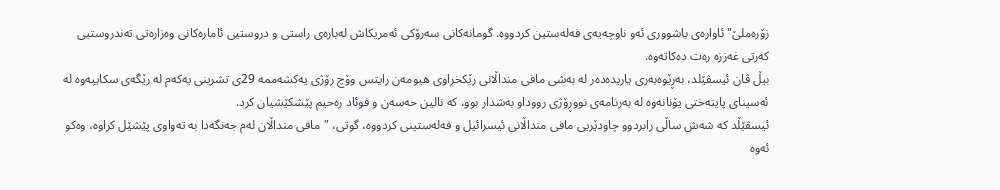زۆرەملێ" ئاوارەی باشووری ئەو ناوچەیەی فەلەستین کردووە. گومانەکانی سەرۆکی ئەمریکاش لەبارەی راستی و دروستیی ئامارەکانی وەزارەتی تەندروستیی کەرتی غەززە رەت دەکاتەوە.
بیڵ ڤان ئیسڤێلد، بەڕێوەبەری یاریدەدەر لە بەشی مافی منداڵانی رێکخراوی هیومەن رایتس وۆچ رۆژی یەکشەممە 29ی تشرینی یەکەم لە رێگەی سکایپەوە لە ئەسینای پایتەختی یۆنانەوە لە بەرنامەی نووڕۆژی رووداو بەشدار بوو، کە نالین حەسەن و فوئاد رەحیم پێشكێشیان کرد.
ئیسڤێڵد کە شەش ساڵی رابردوو چاودێریی مافی منداڵانی ئیسرائیل و فەلەستینی کردووە، گوتی، "مافی منداڵان لەم جەنگەدا بە تەواوی پێشێل کراوە، وەکو ئەوە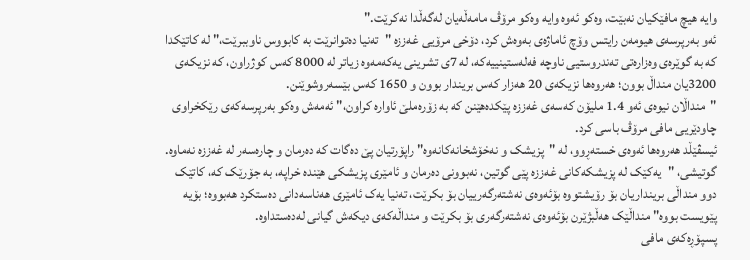وایە هیچ مافێکیان نەبێت، وەکو ئەوە وایە وەکو مرۆڤ مامەڵەیان لەگەڵدا نەکرێت."
ئەو بەرپرسەی هیومەن رایتس وۆچ ئاماژەی بەوەش کرد، دۆخی مرۆیی غەززە "تەنیا دەتوانرێت بە کابووس ناوببرێت،" لە کاتێکدا کە بە گوێرەی وەزارەتی تەندروستیی ناوچە فەلەستینییەکە، لە 7ی تشرینی یەکەمەوە زیاتر لە 8000 کەس کوژراون، کە نزیکەی 3200یان منداڵ بوون؛ هەروەها نزیکەی 20 هەزار کەس بریندار بوون و 1650 کەس بێسەروشوێنن.
"منداڵان نیوەی ئەو 1.4 ملیۆن کەسەی غەززە پێکدەهێنن کە بە زۆرەملێ ئاوارە کراون،" ئەمەش وەکو بەرپرسەکەی رێکخراوی چاودێریی مافی مرۆڤ باسی کرد.
ئیسڤێڵد هەروەها ئەوەی خستەڕوو، لە "پزیشک و نەخۆشخانەکانەوە" راپۆرتیان پێ دەگات کە دەرمان و چارەسەر لە غەززە نەماوە. گوتیشی، "یەکێک لە پزیشکەکانی غەززە پێی گوتین، نەبوونی دەرمان و ئامێری پزیشکی هێندە خراپە، بە جۆرێک کە، کاتێک دوو منداڵی برینداریان بۆ رۆیشتووە بۆئەوەی نەشتەرگەرییان بۆ بکرێت، تەنیا یەک ئامێری هەناسەدانی دەستکرد هەبووە؛ بۆیە پێویست بووە" منداڵێک هەڵبژێرن بۆئەوەی نەشتەرگەری بۆ بکرێت و منداڵەکەی دیکەش گیانی لەدەستداوە.
پسپۆڕەکەی مافی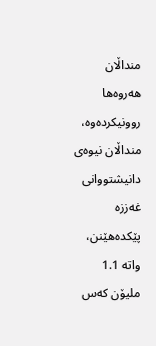منداڵان هەروەها روونیکردەوە، منداڵان نیوەی دانیشتووانی غەززە پێکدەهێنن، واتە 1.1 ملیۆن کەس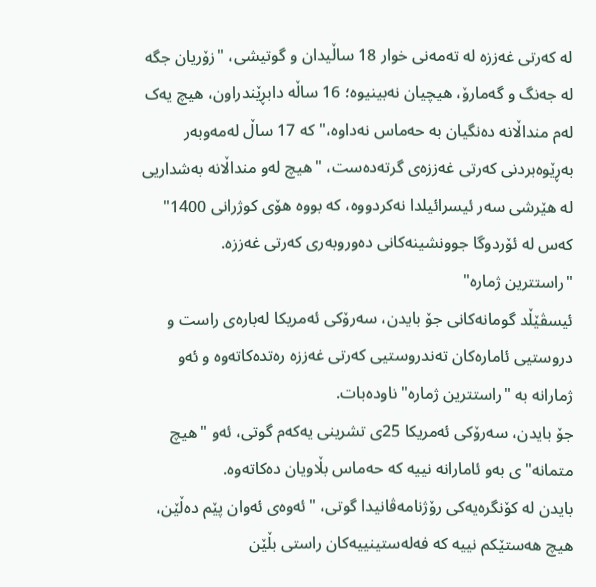لە کەرتی غەززە لە تەمەنی خوار 18 ساڵیدان و گوتیشی، "زۆریان جگە لە جەنگ و گەمارۆ، هیچیان نەبینیوە؛ 16 ساڵە دابڕێندراون، هیچ یەک لەم منداڵانە دەنگیان بە حەماس نەداوە،" کە 17 ساڵ لەمەوبەر بەڕێوەبردنی کەرتی غەززەی گرتەدەست، "هیچ لەو منداڵانە بەشداریی لە هێرشی سەر ئیسرائیلدا نەکردووە، کە بووە هۆی کوژرانی 1400" کەس لە ئۆردوگا جوونشینەکانی دەوروبەری کەرتی غەززە.
"راستترین ژمارە"
ئیسڤێڵد گومانەکانی جۆ بایدن، سەرۆکی ئەمریکا لەبارەی راست و دروستیی ئامارەکان تەندروستیی کەرتی غەززە رەتدەکاتەوە و ئەو ژمارانە بە "راستترین ژمارە" ناودەبات.
جۆ بایدن، سەرۆکی ئەمریکا 25ی تشرینی یەکەم گوتی، ئەو "هیچ متمانە"ی بەو ئامارانە نییە کە حەماس بڵاویان دەکاتەوە.
بایدن لە کۆنگرەیەکی رۆژنامەڤانیدا گوتی، "ئەوەی ئەوان پێم دەڵێن، هیچ هەستێکم نییە کە فەلەستینییەکان راستی بڵێن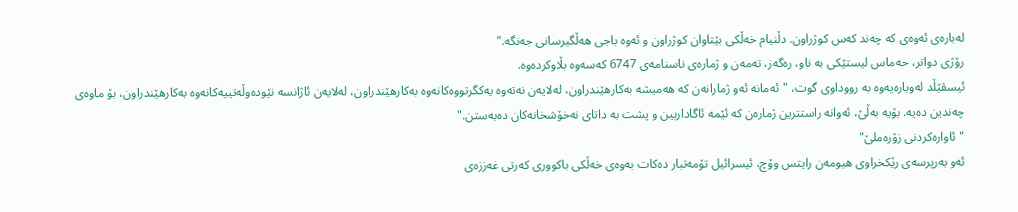لەبارەی ئەوەی کە چەند کەس کوژراون. دڵنیام خەڵکی بێتاوان کوژراون و ئەوە باجی هەڵگیرسانی جەنگە."
رۆژی دواتر، حەماس لیستێکی بە ناو، رەگەز، تەمەن و ژمارەی ناسنامەی 6747 کەسەوە بڵاوکردەوە.
ئیسڤێڵد لەوبارەیەوە بە رووداوی گوت، "ئەمانە ئەو ژمارانەن کە هەمیشە بەکارهێندراون، لەلایەن نەتەوە یەکگرتووەکانەوە بەکارهێندراون، لەلایەن ئاژانسە نێودەوڵەتییەکانەوە بەکارهێندراون، بۆ ماوەی چەندین دەیە. بۆیە بەڵێ، ئەوانە راستترین ژمارەن کە ئێمە ئاگاداربین و پشت بە داتای نەخۆشخانەکان دەبەستن."
"ئاوارەکردنی زۆرەملێ"
ئەو بەرپرسەی رێکخراوی هیومەن رایتس وۆچ، ئیسرائیل تۆمەتبار دەکات بەوەی خەڵکی باکووری کەرتی غەززەی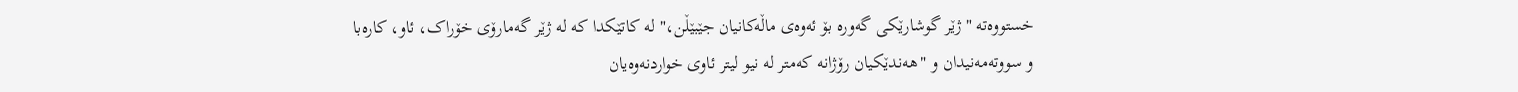خستووەتە "ژێر گوشارێکی گەورە بۆ ئەوەی ماڵەکانیان جێبێڵن،" لە کاتێکدا کە لە ژێر گەمارۆی خۆراک، ئاو، کارەبا و سووتەمەنیدان و "هەندێکیان رۆژانە کەمتر لە نیو لیتر ئاوی خواردنەوەیان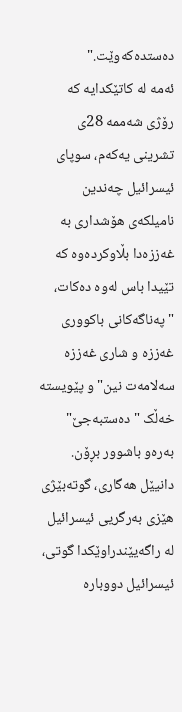دەستدەکەوێت."
ئەمە لە کاتێکدایە کە رۆژی شەممە 28ی تشرینی یەکەم، سوپای ئیسرائیل چەندین نامیلکەی هۆشداری بە غەززەدا بڵاوکردەوە کە تێیدا باس لەوە دەکات، "پەناگەکانی باکووری غەززە و شاری غەززە سەلامەت نین" و پێویستە خەڵک "دەستبەجێ" بەرەو باشوور بڕۆن.
دانیێل هەگاری، گوتەبێژی هێزی بەرگریی ئیسرائیل لە راگەیێندراوێکدا گوتی، ئیسرائیل دووبارە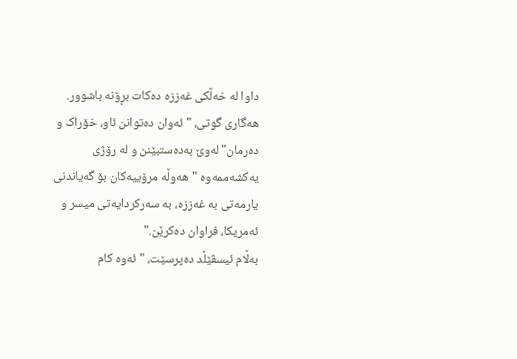داوا لە خەڵکی غەززە دەکات بڕۆنە باشوور.
هەگاری گوتی، "ئەوان دەتوانن ئاو، خۆراک و دەرمان" لەوێ بەدەستبێنن و لە رۆژی یەکشەممەوە "هەوڵە مرۆییەکان بۆ گەیاندنی یارمەتی بە غەززە، بە سەرکردایەتی میسر و ئەمریکا، فراوان دەکرێن."
بەڵام ئیسڤێڵد دەپرسێت، "ئەوە کام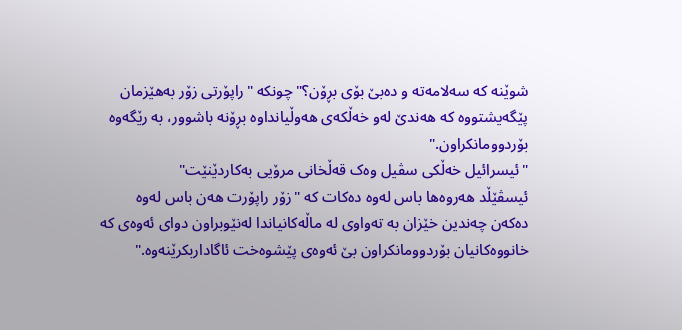شوێنە کە سەلامەتە و دەبێ بۆی بڕۆن؟" چونکە "راپۆرتی زۆر بەهێزمان پێگەیشتووە کە هەندێ لەو خەڵکەی هەوڵیانداوە بڕۆنە باشوور، بە رێگەوە بۆردوومانکراون."
"ئیسرائیل خەڵکی سڤیل وەک قەڵخانی مرۆیی بەکاردێنێت"
ئیسڤێڵد هەروەها باس لەوە دەکات کە "زۆر راپۆرت هەن باس لەوە دەکەن چەندین خێزان بە تەواوی لە ماڵەکانیاندا لەنێوبراون دوای ئەوەی کە خانووەکانیان بۆردوومانکراون بێ ئەوەی پێشوەخت ئاگاداربکرێنەوە."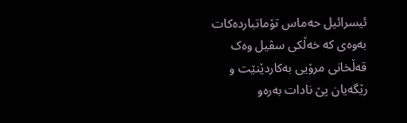ئیسرائیل حەماس تۆماتباردەکات بەوەی کە خەڵکی سڤیل وەک قەڵخانی مرۆیی بەکاردێنێت و رێگەیان پێ نادات بەرەو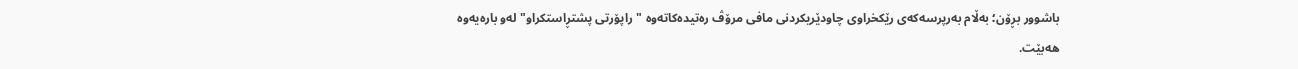باشوور بڕۆن؛ بەڵام بەرپرسەکەی رێکخراوی چاودێریکردنی مافی مرۆڤ رەتیدەکاتەوە "راپۆرتی پشتڕاستکراو" لەو بارەیەوە هەبێت.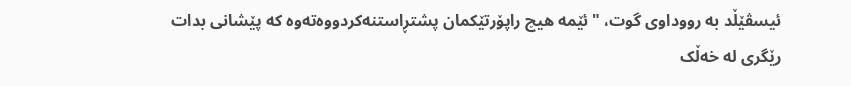ئیسڤێڵد بە رووداوی گوت، "ئێمە هیچ راپۆرتێکمان پشتڕاستنەکردووەتەوە کە پێشانی بدات رێگری لە خەڵک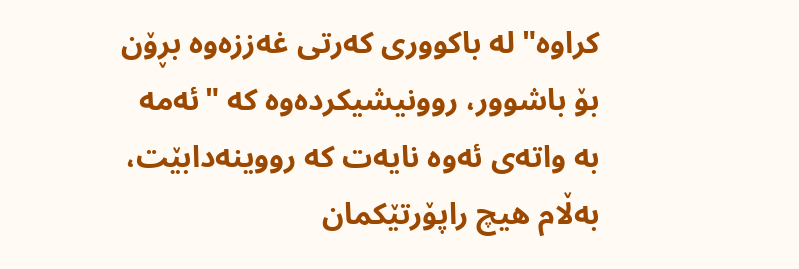کراوە" لە باکووری کەرتی غەززەوە بڕۆن بۆ باشوور، روونیشیکردەوە کە "ئەمە بە واتەی ئەوە نایەت کە رووینەدابێت، بەڵام هیچ راپۆرتێکمان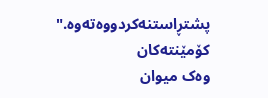پشتڕاستنەکردووەتەوە."
کۆمێنتەکان
وەک میوان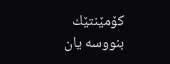کۆمێنتێك بنووسە یان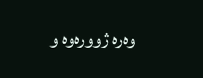وەرە ژوورەوە و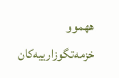ههموو خزمەتگوزارییەکان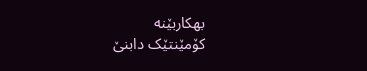بهكاربێنه
کۆمێنتێک دابنێ